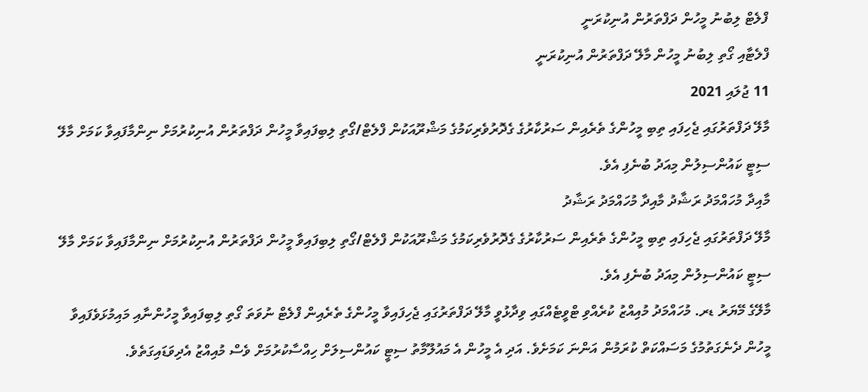ފްލެޓް ލިބުނު މީހުން ދަފްތަރުން އުނިކުރަނީ
ފްލެޓާއި ގޯތި ލިބުނު މީހުން މާލޭ ދަފްތަރުން އުނިކުރަނީ
11 ޖުލައި 2021
މާލޭ ދަފްތަރުގައި ޖެހިފައި ތިބި މީހުންގެ ތެރެއިން ސަރުކާރުގެ ގެދޮރުވެރިކަމުގެ މަޝްރޫއަކުން ފްލެޓް/ގޯތި ލިބިފައިވާ މީހުން ދަފްތަރުން އުނިކުރުމަށް ނިންމާފައިވާ ކަމަށް މާލޭ ސިޓީ ކައުންސިލުން މިއަދު ބުނެފި އެވެ.
މާއިދާ މުހައްމަދު ރަޝާދު މާއިދާ މުހައްމަދު ރަޝާދު
މާލޭ ދަފްތަރުގައި ޖެހިފައި ތިބި މީހުންގެ ތެރެއިން ސަރުކާރުގެ ގެދޮރުވެރިކަމުގެ މަޝްރޫއަކުން ފްލެޓް/ގޯތި ލިބިފައިވާ މީހުން ދަފްތަރުން އުނިކުރުމަށް ނިންމާފައިވާ ކަމަށް މާލޭ ސިޓީ ކައުންސިލުން މިއަދު ބުނެފި އެވެ.
މާލޭގެ މޭޔަރު ޑރ. މުހައްމަދު މުއިއްޒު ކުރެއްވި ޓްވީޓެއްގައި ވިދާޅުވީ މާލޭ ދަފްތަރުގައި ޖެހިފައިވާ މީހުންގެ ތެރެއިން ފްލެޓް ނުވަތަ ގޯތި ލިބިފައިވާ މީހުންނާއި މައިމުޅަވެފައިވާ މީހުން ދެނެގަތުމުގެ މަސައްކަތް ކުރަމުން އަންނަ ކަމަށެވެ. އަދި އެ މީހުން އެ މައުލޫމާތު ސިޓީ ކައުންސިލަށް ހިއްސާކުރުމަށް ވެސް މުއިއްޒު އެދިވަޑައިގަތެވެ.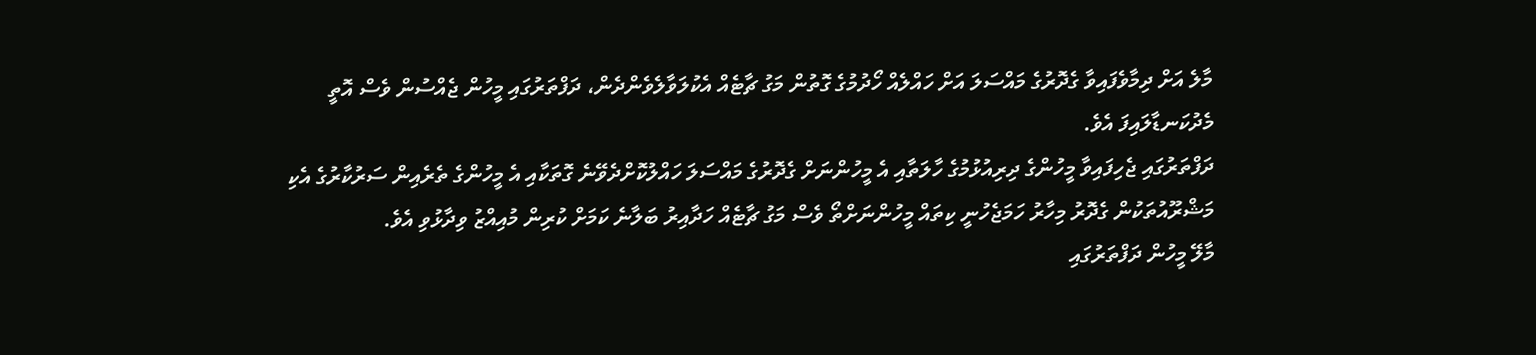މާލެ އަށް ދިމާވެފައިވާ ގެދޮރުގެ މައްސަލަ އަށް ހައްލެއް ހޯދުމުގެ ގޮތުން މަގު ޗާޓެއް އެކުލަވާލެވެންދެން، ދަފްތަރުގައި މީހުން ޖެއްސުން ވެސް އޮތީ މެދުކަނޑާލައިފަ އެވެ.
ދަފްތަރުގައި ޖެހިފައިވާ މީހުންގެ ދިރިއުޅުމުގެ ހާލަތާއި އެ މީހުންނަށް ގެދޮރުގެ މައްސަލަ ހައްލުކޮށްދެވޭނެ ގޮތަކާއި އެ މީހުންގެ ތެރެއިން ސަރުކާރުގެ އެކި މަޝްރޫއުތަކުން ގެދޮރު މިހާރު ހަމަޖެހުނީ ކިތައް މީހުންނަށްތޯ ވެސް މަގު ޗާޓެއް ހަދާއިރު ބަލާނެ ކަމަށް ކުރިން މުއިއްޒު ވިދާޅުވި އެވެ.
މާލޭ މީހުން ދަފްތަރުގައި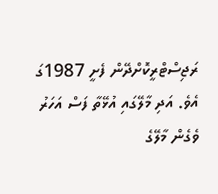ރަޖިސްޓްރީކޮށްދޭން ފެށީ 1987ގަ އެވެ. އަދި މާލޭގައި އުޅޭތާ ފަސް އަހަރު ވެގެން މާލޭގެ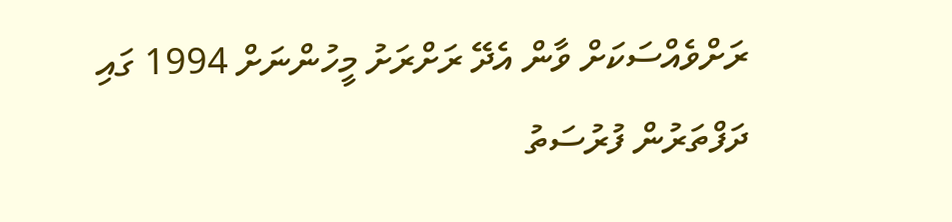ރަށްވެއްސަކަށް ވާން އެދޭ ރަށްރަށު މީހުންނަށް 1994 ގައި ދަފްތަރުން ފުރުސަތު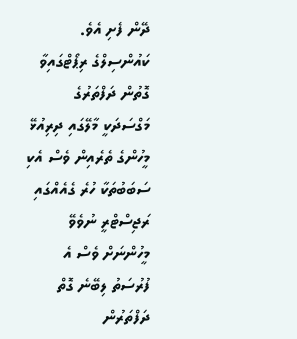ދޭން ފެށި އެވެ.
ކައުންސިލްގެ ރިޕޯޓްގައިވާ ގޮތުން ދަފްތަރުގެ މަގްސަދަކީ މާލޭގައި ދިރިއުޅޭ މީހުންގެ ތެރެއިން ވެސް އެކި ސަބަބުތަކާ ހުރެ ގެއެއްގައި ރަޖިސްޓްރީ ނުވެވޭ މީހުންނަށް ވެސް އެ ފުރުސަތު ލިބޭނެ ގޮތް ދަފްތަރުން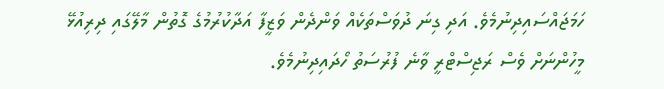ހަމަޖައްސައިދިނުމެވެ. އަދި ގިނަ ދުވަސްތަކެއް ވަންދެން ވަޒީފާ އަދާކުރުމުގެ ގޮތުން މާލޭގައި ދިރިއުޅޭ މީހުންނަށް ވެސް ރަޖިސްޓްރީ ވާނެ ފުރުސަތު ހޯދައިދިނުމެވެ.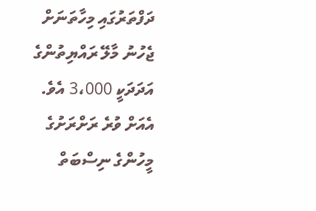ދަފްތަރުގައި މިހާތަނަށް ޖެހުނު މާލޭ ރައްޔިތުންގެ އަދަދަކީ 3،000 އެވެ. އެއަށް ވުރެ ރަށްރަށުގެ މީހުންގެ ނިސްބަތް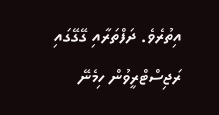އިތުރެވެ. ދަފްތަރާއި ގޭގޭގައި ރަޖިސްޓްރީވުން ހިމެނޭ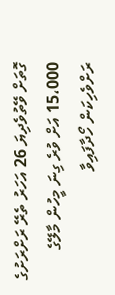ގޮތަށް ވޭތުވެދިޔަ 26 އަހަރު ތެރޭ ރަށްރަށުގެ 15،000 އަށް ވުރެ ގިނަ މީހުން މާލޭގެ ރަށްވެހިކަން ހޯދާފައިވާ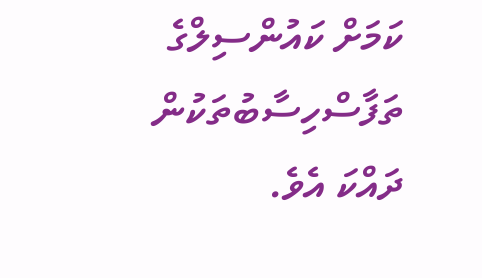ކަމަށް ކައުންސިލްގެ ތަފާސްހިސާބުތަކުން ދައްކަ އެވެ.